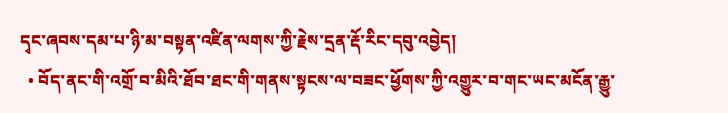དྭང་ཞབས་དམ་པ་ཉི་མ་བསྟན་འཛིན་ལགས་ཀྱི་རྗེས་དྲན་རྡོ་རིང་དབུ་འབྱེད།
  • བོད་ནང་གི་འགྲོ་བ་མིའི་ཐོབ་ཐང་གི་གནས་སྟངས་ལ་བཟང་ཕྱོགས་ཀྱི་འགྱུར་བ་གང་ཡང་མངོན་རྒྱུ་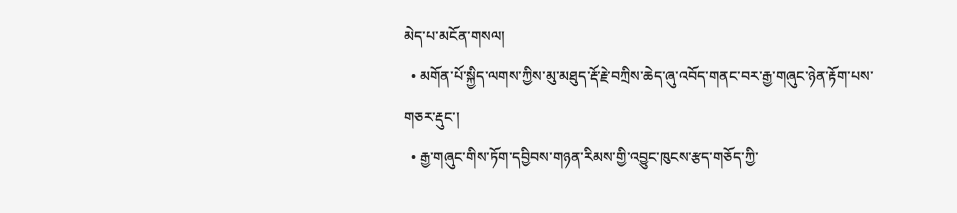མེད་པ་མངོན་གསལ།
  • མགོན་པོ་སྐྱིད་ལགས་ཀྱིས་མུ་མཐུད་རྡོ་རྗེ་བཀྲིས་ཆེད་ཞུ་འབོད་གནང་བར་རྒྱ་གཞུང་ཉེན་རྟོག་པས་གཅར་རྡུང་།
  • རྒྱ་གཞུང་གིས་ཏོག་དབྱིབས་གཉན་རིམས་གྱི་འབྱུང་ཁུངས་རྩད་གཅོད་ཀྱི་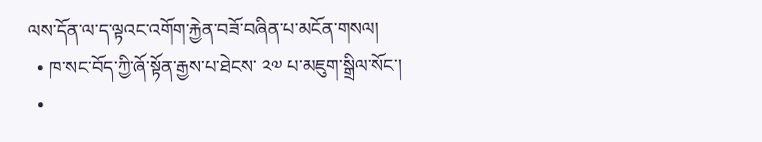ལས་དོན་ལ་ད་ལྟའང་འགོག་རྐྱེན་བཟོ་བཞིན་པ་མངོན་གསལ།
  • ཁ་སང་བོད་ཀྱི་ཞོ་སྟོན་རྒྱས་པ་ཐེངས་ ༢༧ པ་མཇུག་སྒྲིལ་སོང་།
  •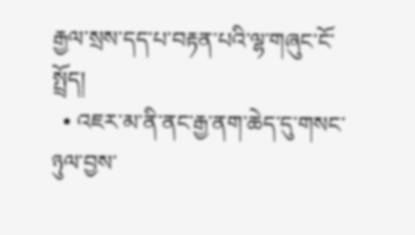རྒྱལ་སྲས་དད་པ་བརྟན་པའི་ལྷ་གཞུང་ངོ་སྤྲོད།
  • འཇར་མ་ནི་ནང་རྒྱ་ནག་ཆེད་དུ་གསང་ཉུལ་བྱས་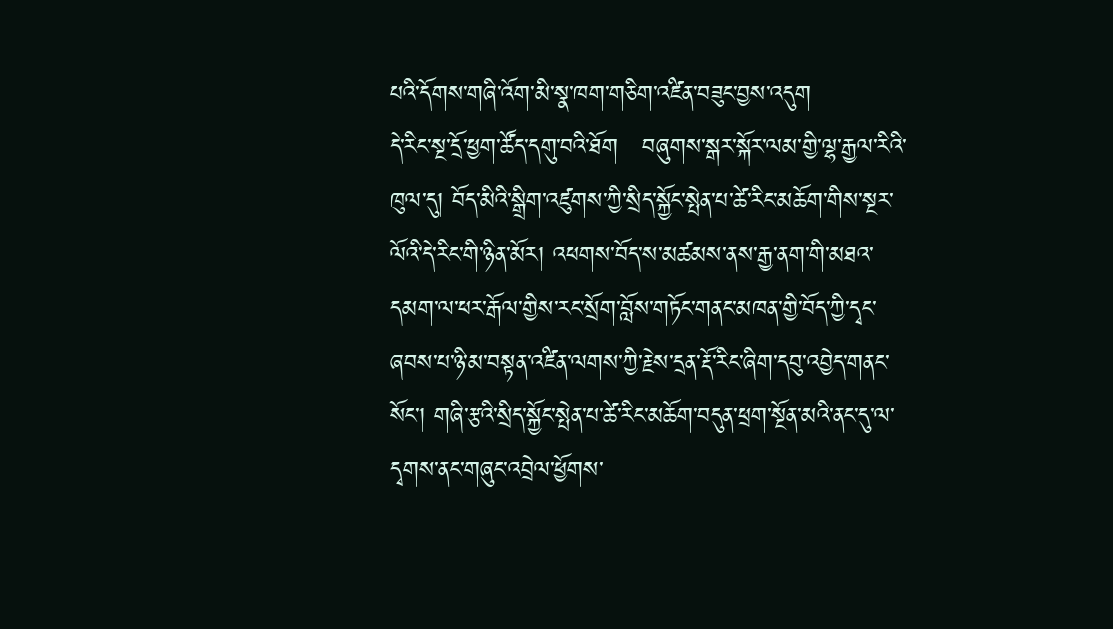པའི་དོགས་གཞི་འོག་མི་སྣ་ཁག་གཅིག་འཛིན་བཟུང་བྱས་འདུག
དེ་རིང་སྔ་དྲོ་ཕྱག་ཚོད་དགུ་བའི་ཐོག   བཞུགས་སྒར་སྐོར་ལམ་གྱི་ལྷ་རྒྱལ་རིའི་ཁུལ་དུ། བོད་མིའི་སྒྲིག་འཛུགས་ཀྱི་སྲིད་སྐྱོང་སྤེན་པ་ཚེ་རིང་མཆོག་གིས་སྔར་ལོའི་དེ་རིང་གི་ཉིན་མོར། འཕགས་བོད་ས་མཚམས་ནས་རྒྱ་ནག་གི་མཐའ་དམག་ལ་ཕར་རྒོལ་གྱིས་རང་སྲོག་བློས་གཏོང་གནང་མཁན་གྱི་བོད་ཀྱི་དྭང་ཞབས་པ་ཉི་མ་བསྟན་འཛིན་ལགས་ཀྱི་རྗེས་དྲན་རྡོ་རིང་ཞིག་དབུ་འབྱེད་གནང་སོང་། གཞི་རྩའི་སྲིད་སྐྱོང་སྤེན་པ་ཚེ་རིང་མཆོག་བདུན་ཕྲག་སྔོན་མའི་ནང་དུ་ལ་དྭགས་ནང་གཞུང་འབྲེལ་ཕྱོགས་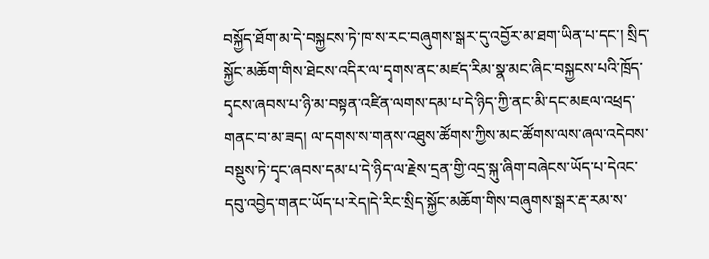བསྐྱོད་ཐོག་མ་དེ་བསྐྱངས་ཏེ་ཁ་ས་རང་བཞུགས་སྒར་དུ་འབྱོར་མ་ཐག་ཡིན་པ་དང་། སྲིད་སྐྱོང་མཆོག་གིས་ཐེངས་འདིར་ལ་དྭགས་ནང་མཛད་རིམ་སྣ་མང་ཞིང་བསྐྱངས་པའི་ཁྲོད་དྭངས་ཞབས་པ་ཉི་མ་བསྟན་འཛིན་ལགས་དམ་པ་དེ་ཉིད་ཀྱི་ནང་མི་དང་མཇལ་འཕྲད་གནང་བ་མ་ཟད། ལ་དགས་ས་གནས་འཐུས་ཚོགས་ཀྱིས་མང་ཚོགས་ལས་ཞལ་འདེབས་བསྡུས་ཏེ་དྭང་ཞབས་དམ་པ་དེ་ཉིད་ལ་རྗེས་དྲན་གྱི་འདྲ་སྐུ་ཞིག་བཞེངས་ཡོད་པ་དེའང་དབུ་འབྱེད་གནང་ཡོད་པ་རེད།དེ་རིང་སྲིད་སྐྱོང་མཆོག་གིས་བཞུགས་སྒར་རྡ་རམ་ས་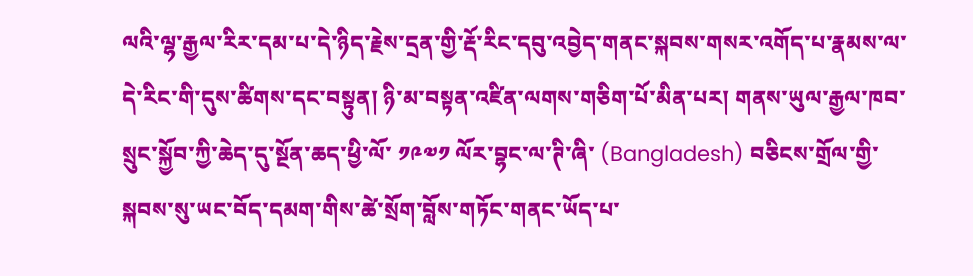ལའི་ལྷ་རྒྱལ་རིར་དམ་པ་དེ་ཉིད་རྗེས་དྲན་གྱི་རྡོ་རིང་དབུ་འབྱེད་གནང་སྐབས་གསར་འགོད་པ་རྣམས་ལ་དེ་རིང་གི་དུས་ཚིགས་དང་བསྟུན། ཉི་མ་བསྟན་འཛིན་ལགས་གཅིག་པོ་མིན་པར། གནས་ཡུལ་རྒྱལ་ཁབ་སྲུང་སྐྱོབ་ཀྱི་ཆེད་དུ་སྔོན་ཆད་ཕྱི་ལོ་ ༡༩༧༡ ལོར་བྷང་ལ་ཊི་ཞི་ (Bangladesh) བཅིངས་གྲོལ་གྱི་སྐབས་སུ་ཡང་བོད་དམག་གིས་ཚེ་སྲོག་བློས་གཏོང་གནང་ཡོད་པ་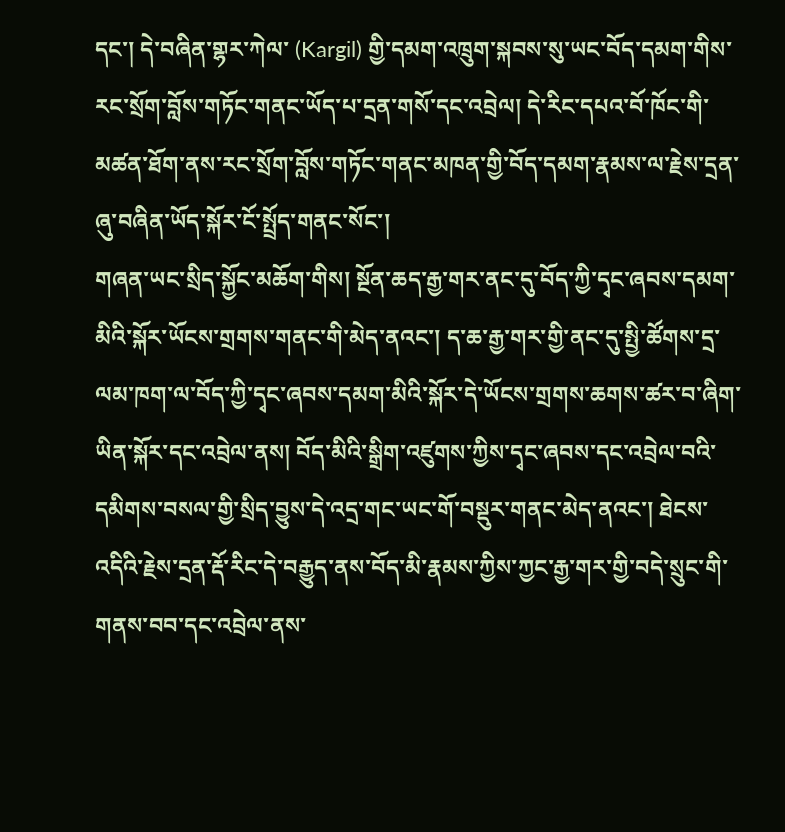དང་། དེ་བཞིན་གྷར་ཀེལ་ (Kargil) གྱི་དམག་འཁྲུག་སྐབས་སུ་ཡང་བོད་དམག་གིས་རང་སྲོག་བློས་གཏོང་གནང་ཡོད་པ་དྲན་གསོ་དང་འབྲེལ། དེ་རིང་དཔའ་བོ་ཁོང་གི་མཚན་ཐོག་ནས་རང་སྲོག་བློས་གཏོང་གནང་མཁན་གྱི་བོད་དམག་རྣམས་ལ་རྗེས་དྲན་ཞུ་བཞིན་ཡོད་སྐོར་ངོ་སྤྲོད་གནང་སོང་།
གཞན་ཡང་སྲིད་སྐྱོང་མཆོག་གིས། སྔོན་ཆད་རྒྱ་གར་ནང་དུ་བོད་ཀྱི་དྭང་ཞབས་དམག་མིའི་སྐོར་ཡོངས་གྲགས་གནང་གི་མེད་ནའང་། ད་ཆ་རྒྱ་གར་གྱི་ནང་དུ་སྤྱི་ཚོགས་དྲ་ལམ་ཁག་ལ་བོད་ཀྱི་དྭང་ཞབས་དམག་མིའི་སྐོར་དེ་ཡོངས་གྲགས་ཆགས་ཚར་བ་ཞིག་ཡིན་སྐོར་དང་འབྲེལ་ནས། བོད་མིའི་སྒྲིག་འཛུགས་ཀྱིས་དྭང་ཞབས་དང་འབྲེལ་བའི་དམིགས་བསལ་གྱི་སྲིད་བྱུས་དེ་འདྲ་གང་ཡང་གོ་བསྡུར་གནང་མེད་ནའང་། ཐེངས་འདིའི་རྗེས་དྲན་རྡོ་རིང་དེ་བརྒྱུད་ནས་བོད་མི་རྣམས་ཀྱིས་ཀྱང་རྒྱ་གར་གྱི་བདེ་སྲུང་གི་གནས་བབ་དང་འབྲེལ་ནས་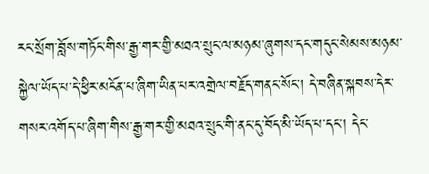རང་སྲོག་བློས་གཏོང་གིས་རྒྱ་གར་གྱི་མཐའ་སྲུང་ལ་མཉམ་ཞུགས་དང་གདུང་སེམས་མཉམ་སྐྱེལ་ཡོད་པ་དེ་ཕྱིར་མངོན་པ་ཞིག་ཡིན་པར་འགྲེལ་བརྗོད་གནང་སོང་། དེ་བཞིན་སྐབས་དེར་གསར་འགོད་པ་ཞིག་གིས་རྒྱ་གར་གྱི་མཐའ་སྲུང་གི་ནང་དུ་བོད་མི་ཡོད་པ་དང་། དེང་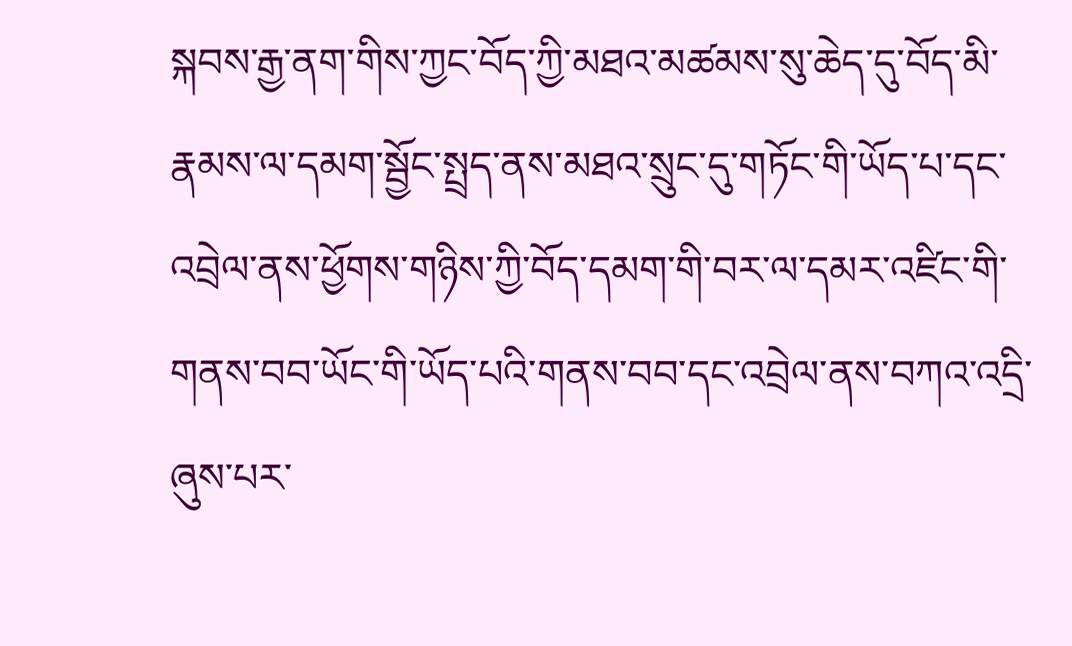སྐབས་རྒྱ་ནག་གིས་ཀྱང་བོད་ཀྱི་མཐའ་མཚམས་སུ་ཆེད་དུ་བོད་མི་རྣམས་ལ་དམག་སྦྱོང་སྤྲད་ནས་མཐའ་སྲུང་དུ་གཏོང་གི་ཡོད་པ་དང་འབྲེལ་ནས་ཕྱོགས་གཉིས་ཀྱི་བོད་དམག་གི་བར་ལ་དམར་འཛིང་གི་གནས་བབ་ཡོང་གི་ཡོད་པའི་གནས་བབ་དང་འབྲེལ་ནས་བཀའ་འདྲི་ཞུས་པར་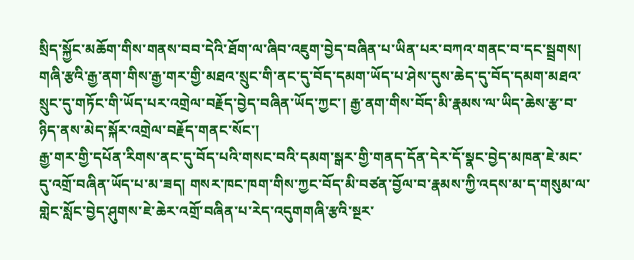སྲིད་སྐྱོང་མཆོག་གིས་གནས་བབ་དེའི་ཐོག་ལ་ཞིབ་འཇུག་བྱེད་བཞིན་པ་ཡིན་པར་བཀའ་གནང་བ་དང་སྦྲགས། གཞི་རྩའི་རྒྱ་ནག་གིས་རྒྱ་གར་གྱི་མཐའ་སྲུང་གི་ནང་དུ་བོད་དམག་ཡོད་པ་ཤེས་དུས་ཆེད་དུ་བོད་དམག་མཐའ་སྲུང་དུ་གཏོང་གི་ཡོད་པར་འགྲེལ་བརྗོད་བྱེད་བཞིན་ཡོད་ཀྱང་། རྒྱ་ནག་གིས་བོད་མི་རྣམས་ལ་ཡིད་ཆེས་རྩ་བ་ཉིད་ནས་མེད་སྐོར་འགྲེལ་བརྗོད་གནང་སོང་།
རྒྱ་གར་གྱི་དཔོན་རིགས་ནང་དུ་བོད་པའི་གསང་བའི་དམག་སྒར་གྱི་གནད་དོན་དེར་དོ་སྣང་བྱེད་མཁན་ཇེ་མང་དུ་འགྲོ་བཞིན་ཡོད་པ་མ་ཟད། གསར་ཁང་ཁག་གིས་ཀྱང་བོད་མི་བཙན་བྱོལ་བ་རྣམས་ཀྱི་འདས་མ་ད་གསུམ་ལ་གླེང་སློང་བྱེད་ཤུགས་ཇེ་ཆེར་འགྲོ་བཞིན་པ་རེད་འདུགགཞི་རྩའི་སྔར་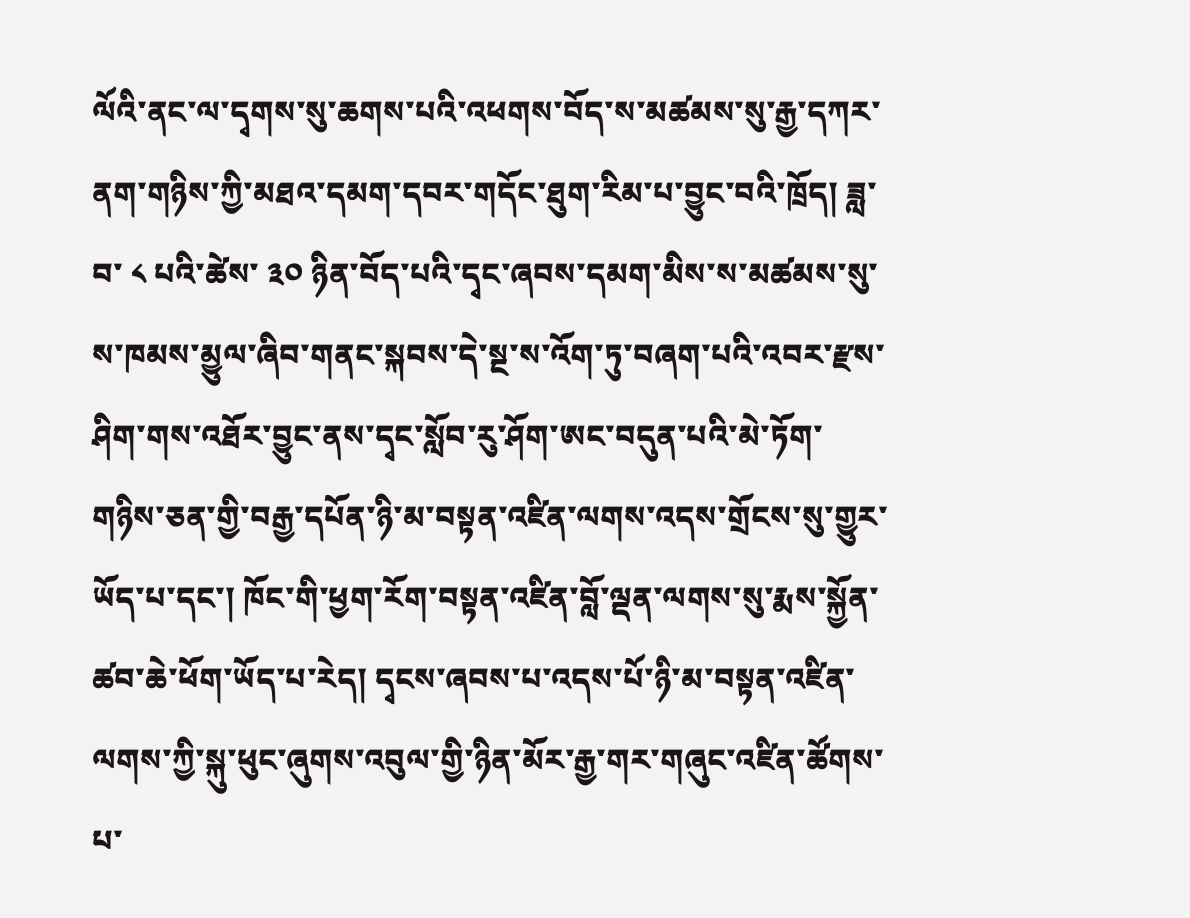ལོའི་ནང་ལ་དྭགས་སུ་ཆགས་པའི་འཕགས་བོད་ས་མཚམས་སུ་རྒྱ་དཀར་ནག་གཉིས་ཀྱི་མཐའ་དམག་དབར་གདོང་ཐུག་རིམ་པ་བྱུང་བའི་ཁྲོད། ཟླ་བ་ ༨ པའི་ཚེས་ ༣༠ ཉིན་བོད་པའི་དྭང་ཞབས་དམག་མིས་ས་མཚམས་སུ་ས་ཁམས་མྱུལ་ཞིབ་གནང་སྐབས་དེ་སྔ་ས་འོག་ཏུ་བཞག་པའི་འབར་རྫས་ཤིག་གས་འཐོར་བྱུང་ནས་དྭང་སློབ་རུ་ཤོག་ཨང་བདུན་པའི་མེ་ཏོག་གཉིས་ཅན་གྱི་བརྒྱ་དཔོན་ཉི་མ་བསྟན་འཛིན་ལགས་འདས་གྲོངས་སུ་གྱུར་ཡོད་པ་དང་། ཁོང་གི་ཕྱག་རོག་བསྟན་འཛིན་བློ་ལྡན་ལགས་སུ་རྨས་སྐྱོན་ཚབ་ཆེ་ཕོག་ཡོད་པ་རེད། དྭངས་ཞབས་པ་འདས་པོ་ཉི་མ་བསྟན་འཛིན་ལགས་ཀྱི་སྐུ་ཕུང་ཞུགས་འབུལ་གྱི་ཉིན་མོར་རྒྱ་གར་གཞུང་འཛིན་ཚོགས་པ་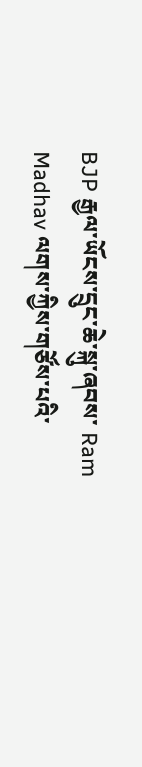BJP རྒྱལ་ཡོངས་དྲུང་ཆེ་སྐུ་ཞབས་ Ram Madhav ལགས་ཀྱིས་གཙོས་པའི་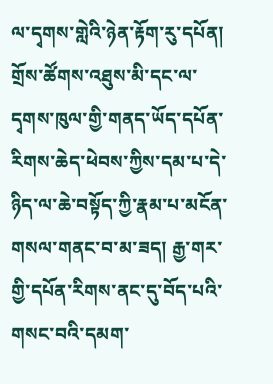ལ་དྭགས་གླེའི་ཉེན་རྟོག་རུ་དཔོན། གྲོས་ཚོགས་འཐུས་མི་དང་ལ་དྭགས་ཁུལ་གྱི་གནད་ཡོད་དཔོན་རིགས་ཆེད་ཕེབས་ཀྱིས་དམ་པ་དེ་ཉིད་ལ་ཆེ་བསྟོད་ཀྱི་རྣམ་པ་མངོན་གསལ་གནང་བ་མ་ཟད། རྒྱ་གར་གྱི་དཔོན་རིགས་ནང་དུ་བོད་པའི་གསང་བའི་དམག་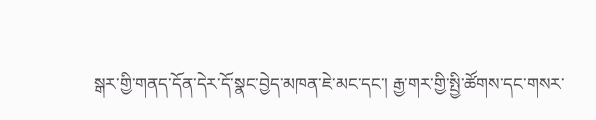སྒར་གྱི་གནད་དོན་དེར་དོ་སྣང་བྱེད་མཁན་ཇེ་མང་དང་། རྒྱ་གར་གྱི་སྤྱི་ཚོགས་དང་གསར་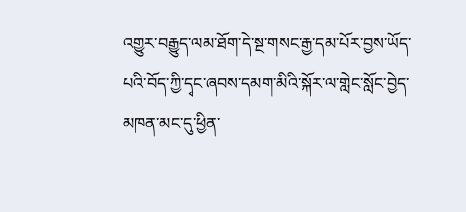འགྱུར་བརྒྱུད་ལམ་ཐོག་དེ་སྔ་གསང་རྒྱ་དམ་པོར་བྱས་ཡོད་པའི་བོད་ཀྱི་དྭང་ཞབས་དམག་མིའི་སྐོར་ལ་གླེང་སློང་བྱེད་མཁན་མང་དུ་ཕྱིན་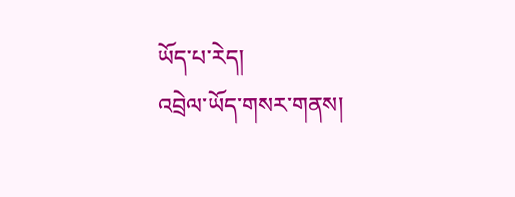ཡོད་པ་རེད།
འབྲེལ་ཡོད་གསར་གནས།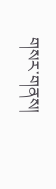གསར་གནས།